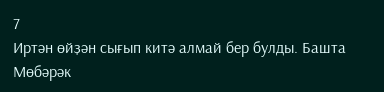7
Иртән өйҙән сығып китә алмай бер булды. Башта Мөбәрәк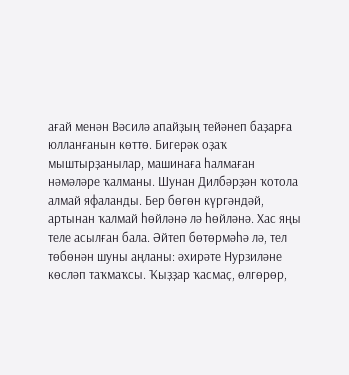ағай менән Вәсилә апайҙың тейәнеп баҙарға юлланғанын көттө. Бигерәк оҙаҡ мыштырҙанылар, машинаға һалмаған нәмәләре ҡалманы. Шунан Дилбәрҙән ҡотола алмай яфаланды. Бер бөгөн күргәндәй, артынан ҡалмай һөйләнә лә һөйләнә. Хас яңы теле асылған бала. Әйтеп бөтөрмәһә лә, тел төбөнән шуны аңланы: әхирәте Нурзиләне көсләп таҡмаҡсы. Ҡыҙҙар ҡасмаҫ, өлгөрөр,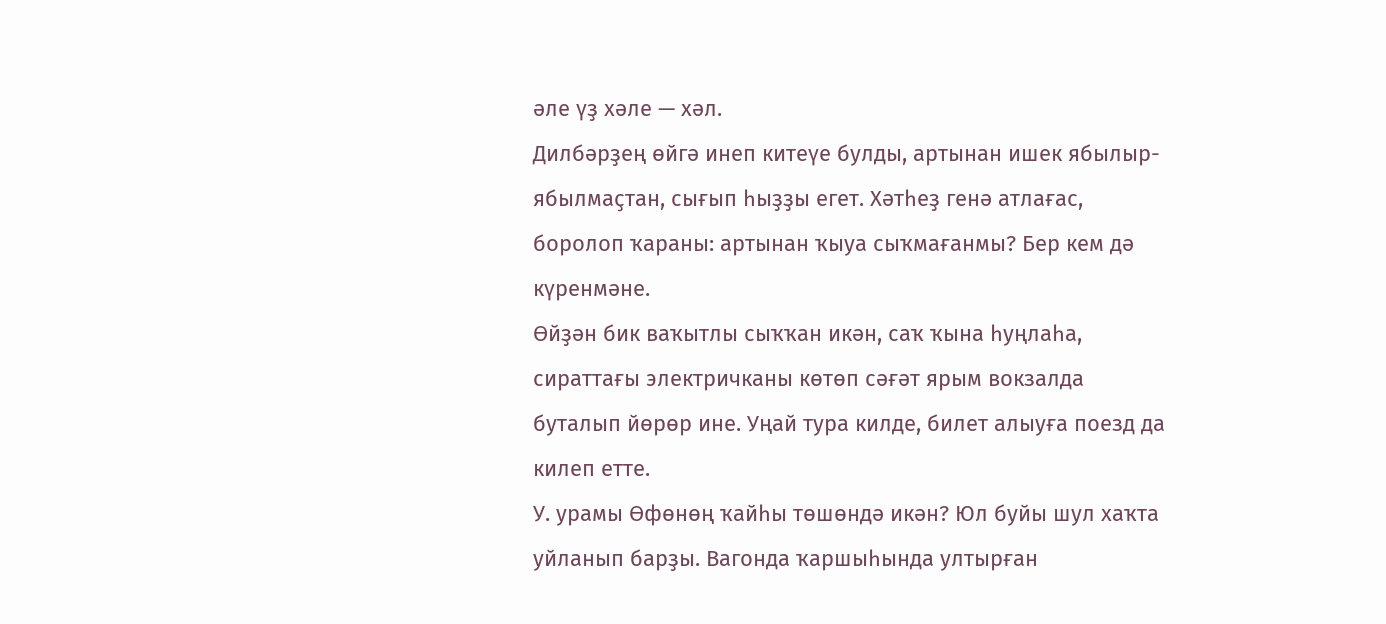әле үҙ хәле — хәл.
Дилбәрҙең өйгә инеп китеүе булды, артынан ишек ябылыр-ябылмаҫтан, сығып һыҙҙы егет. Хәтһеҙ генә атлағас, боролоп ҡараны: артынан ҡыуа сыҡмағанмы? Бер кем дә күренмәне.
Өйҙән бик ваҡытлы сыҡҡан икән, саҡ ҡына һуңлаһа, сираттағы электричканы көтөп сәғәт ярым вокзалда буталып йөрөр ине. Уңай тура килде, билет алыуға поезд да килеп етте.
У. урамы Өфөнөң ҡайһы төшөндә икән? Юл буйы шул хаҡта уйланып барҙы. Вагонда ҡаршыһында ултырған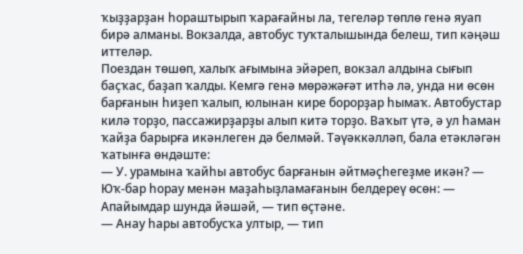ҡыҙҙарҙан һораштырып ҡарағайны ла, тегеләр төплө генә яуап бирә алманы. Вокзалда, автобус туҡталышында белеш, тип кәңәш иттеләр.
Поездан төшөп, халыҡ ағымына эйәреп, вокзал алдына сығып баҫҡас, баҙап ҡалды. Кемгә генә мөрәжәғәт итһә лә, унда ни өсөн барғанын һиҙеп ҡалып, юлынан кире борорҙар һымаҡ. Автобустар килә торҙо, пассажирҙарҙы алып китә торҙо. Ваҡыт үтә, ә ул һаман ҡайҙа барырға икәнлеген дә белмәй. Тәүәккәлләп, бала етәкләгән ҡатынға өндәште:
— У. урамына ҡайһы автобус барғанын әйтмәҫһегеҙме икән? — Юҡ-бар һорау менән маҙаһыҙламағанын белдереү өсөн: — Апайымдар шунда йәшәй, — тип өҫтәне.
— Анау һары автобусҡа ултыр, — тип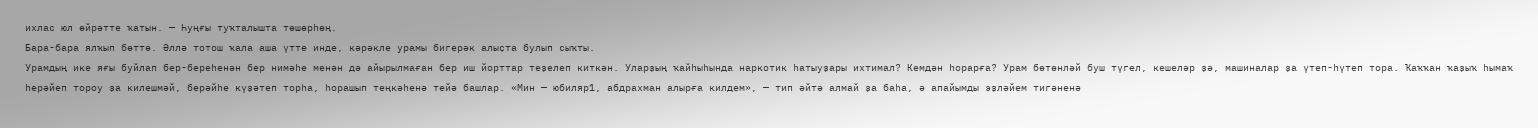ихлас юл өйрәтте ҡатын. — Һуңғы туҡталышта төшөрһөң.
Бара-бара ялҡып бөттө. Әллә тотош ҡала аша үтте инде, кәрәкле урамы бигерәк алыҫта булып сыҡты.
Урамдың ике яғы буйлап бер-береһенән бер нимәһе менән дә айырылмаған бер иш йорттар теҙелеп киткән. Уларҙың ҡайһыһында наркотик һатыуҙары ихтимал? Кемдән һорарға? Урам бөтөнләй буш түгел, кешеләр ҙә, машиналар ҙа үтеп-һүтеп тора. Ҡаҡҡан ҡаҙыҡ һымаҡ һерәйеп тороу ҙа килешмәй, берәйһе күҙәтеп торһа, һорашып теңкәһенә тейә башлар. «Мин — юбиляр1, абдрахман алырға килдем», — тип әйтә алмай ҙа баһа, ә апайымды эҙләйем тигәненә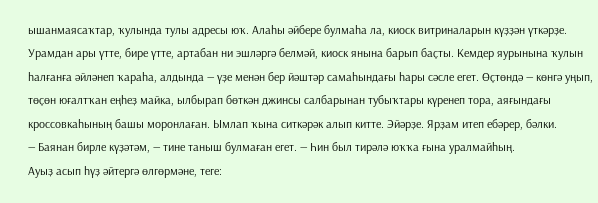ышанмаясаҡтар, ҡулында тулы адресы юҡ. Алаһы әйбере булмаһа ла, киоск витриналарын күҙҙән үткәрҙе. Урамдан ары үтте, бире үтте, артабан ни эшләргә белмәй, киоск янына барып баҫты. Кемдер яурынына ҡулын һалғанға әйләнеп ҡараһа, алдында — үҙе менән бер йәштәр самаһындағы һары сәсле егет. Өҫтөндә — көнгә уңып, төҫөн юғалтҡан еңһеҙ майка, ылбырап бөткән джинсы салбарынан тубыҡтары күренеп тора, аяғындағы кроссовкаһының башы моронлаған. Ымлап ҡына ситкәрәк алып китте. Эйәрҙе. Ярҙам итеп ебәрер, бәлки.
— Баянан бирле күҙәтәм, — тине таныш булмаған егет. — Һин был тирәлә юҡҡа ғына уралмайһың.
Ауыҙ асып һүҙ әйтергә өлгөрмәне, теге: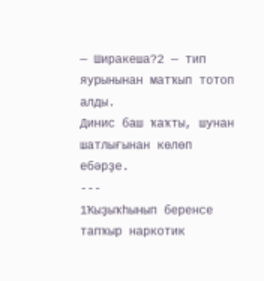— Ширакеша?2 — тип яурынынан матҡып тотоп алды.
Динис баш ҡаҡты, шунан шатлығынан көлөп ебәрҙе.
---
1Ҡыҙыҡһынып беренсе тапҡыр наркотик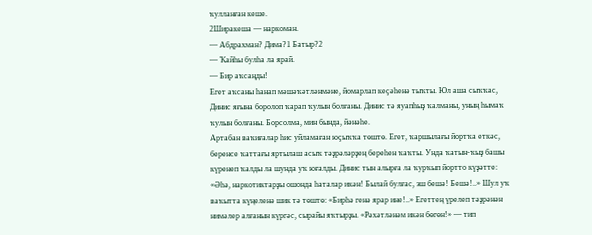ҡулланған кеше.
2Ширакеша — наркоман.
— Абдрахман? Дима?1 Батыр?2
— Ҡайһы булһа ла ярай.
— Бир аҡсаңды!
Егет аҡсаны һанап мәшәҡәтләнмәне, йомарлап кеҫәһенә тыҡты. Юл аша сыҡҡас, Динис яғына боролоп ҡарап ҡулын болғаны. Динис тә яуапһыҙ ҡалманы, уның һымаҡ ҡулын болғаны. Борсолма, мин бында, йәнәһе.
Артабан ваҡиғалар һис уйламаған юҫыҡҡа төштө. Егет, ҡаршылағы йортҡа еткәс, беренсе ҡаттағы яртылаш асыҡ тәҙрәләрҙең береһен ҡаҡты. Унда ҡатын-ҡыҙ башы күренеп ҡалды ла шунда уҡ юғалды. Динис тын алырға ла ҡурҡып йортто күҙәтте: «Әһә, наркотиктарҙы ошонда һаталар икән! Былай булғас, эш бешә! Бешә!..» Шул уҡ ваҡытта күңеленә шик тә төштө: «Бирһә генә ярар ине!..» Егеттең үрелеп тәҙрәнән нимәлер алғанын күргәс, сырайы яҡтырҙы. «Рәхәтләнәм икән бөгөн!» — тип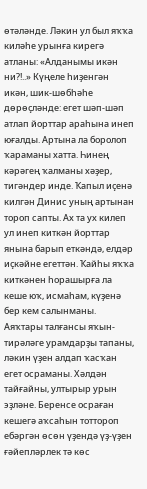өтәләнде. Ләкин ул был яҡҡа киләһе урынға кирегә атланы: «Алданымы икән ни?!..» Күңеле һиҙенгән икән, шик-шөбһәһе дөрөҫләнде: егет шәп-шәп атлап йорттар араһына инеп юғалды. Артына ла боролоп ҡараманы хатта. Һинең кәрәгең ҡалманы хәҙер, тигәндер инде. Ҡапыл иҫенә килгән Динис уның артынан тороп сапты. Ах та ух килеп ул инеп киткән йорттар янына барып еткәндә, елдәр иҫкәйне егеттән. Ҡайһы яҡҡа киткәнен һорашырға ла кеше юҡ, исмаһам, күҙенә бер кем салынманы.
Аяҡтары талғансы яҡын-тирәләге урамдарҙы тапаны, ләкин үҙен алдап ҡасҡан егет осраманы. Хәлдән тайғайны, ултырыр урын эҙләне. Беренсе осраған кешегә аҡсаһын тоттороп ебәргән өсөн үҙендә үҙ-үҙен ғәйепләрлек тә көс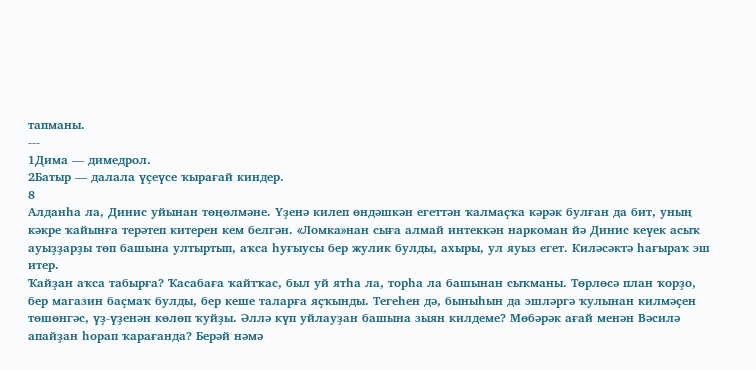тапманы.
---
1Дима — димедрол.
2Батыр — далала үҫеүсе ҡырағай киндер.
8
Алданһа ла, Динис уйынан төңөлмәне. Үҙенә килеп өндәшкән егеттән ҡалмаҫҡа кәрәк булған да бит, уның кәкре ҡайынға терәтеп китерен кем белгән. «Ломка»нан сыға алмай интеккән наркоман йә Динис кеүек асыҡ ауыҙҙарҙы төп башына ултыртып, аҡса һуғыусы бер жулик булды, ахыры, ул яуыз егет. Киләсәктә һағыраҡ эш итер.
Ҡайҙан аҡса табырға? Ҡасабаға ҡайтҡас, был уй ятһа ла, торһа ла башынан сыҡманы. Төрлөсә план ҡорҙо, бер магазин баҫмаҡ булды, бер кеше таларға яҫҡынды. Тегеһен дә, быныһын да эшләргә ҡулынан килмәҫен төшөнгәс, үҙ-үҙенән көлөп ҡуйҙы. Әллә күп уйлауҙан башына зыян килдеме? Мөбәрәк ағай менән Вәсилә апайҙан һорап ҡарағанда? Берәй нәмә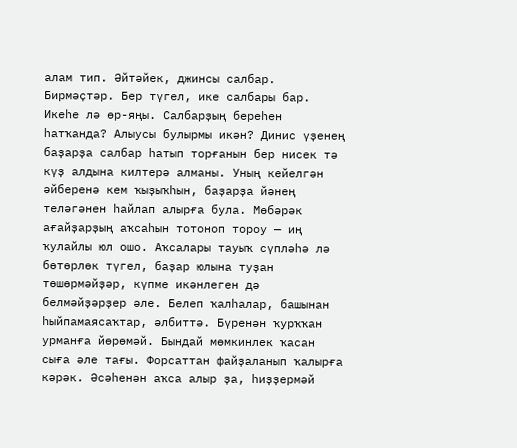алам тип. Әйтәйек, джинсы салбар. Бирмәҫтәр. Бер түгел, ике салбары бар. Икеһе лә өр-яңы. Салбарҙың береһен һатҡанда? Алыусы булырмы икән? Динис үҙенең баҙарҙа салбар һатып торғанын бер нисек тә күҙ алдына килтерә алманы. Уның кейелгән әйберенә кем ҡыҙыҡһын, баҙарҙа йәнең теләгәнен һайлап алырға була. Мөбәрәк ағайҙарҙың аҡсаһын тотоноп тороу — иң ҡулайлы юл ошо. Аҡсалары тауыҡ сүпләһә лә бөтөрлөк түгел, баҙар юлына туҙан төшөрмәйҙәр, күпме икәнлеген дә белмәйҙәрҙер әле. Белеп ҡалһалар, башынан һыйпамаясаҡтар, әлбиттә. Бүренән ҡурҡҡан урманға йөрөмәй. Бындай мөмкинлек ҡасан сыға әле тағы. Форсаттан файҙаланып ҡалырға кәрәк. Әсәһенән аҡса алыр ҙа, һиҙҙермәй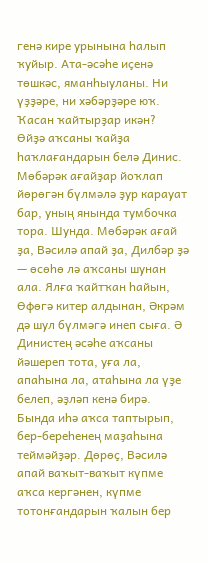генә кире урынына һалып ҡуйыр. Ата-әсәһе иҫенә төшкәс, яманһыуланы. Ни үҙҙәре, ни хәбәрҙәре юҡ. Ҡасан ҡайтырҙар икән?
Өйҙә аҡсаны ҡайҙа һаҡлағандарын белә Динис. Мөбәрәк ағайҙар йоҡлап йөрөгән бүлмәлә ҙур карауат бар, уның янында тумбочка тора. Шунда. Мөбәрәк ағай ҙа, Вәсилә апай ҙа, Дилбәр ҙә — өсөһө лә аҡсаны шунан ала. Ялға ҡайтҡан һайын, Өфөгә китер алдынан, Әкрәм дә шул бүлмәгә инеп сыға. Ә Динистең әсәһе аҡсаны йәшереп тота, уға ла, апаһына ла, атаһына ла үҙе белеп, әҙләп кенә бирә. Бында иһә аҡса таптырып, бер-береһенең маҙаһына теймәйҙәр. Дөрөҫ, Вәсилә апай ваҡыт-ваҡыт күпме аҡса кергәнен, күпме тотонғандарын ҡалын бер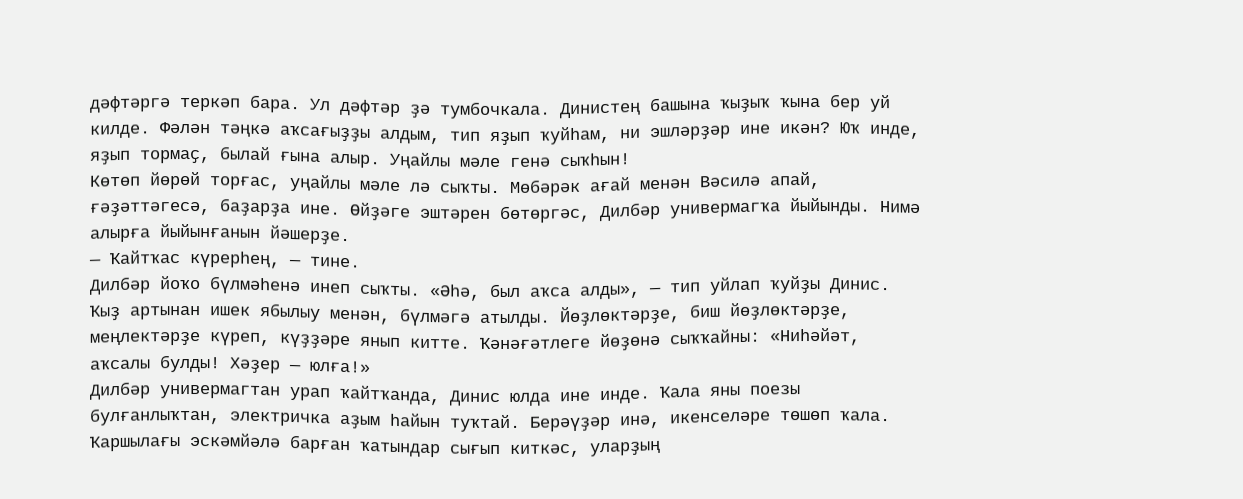дәфтәргә теркәп бара. Ул дәфтәр ҙә тумбочкала. Динистең башына ҡыҙыҡ ҡына бер уй килде. Фәлән тәңкә аҡсағыҙҙы алдым, тип яҙып ҡуйһам, ни эшләрҙәр ине икән? Юҡ инде, яҙып тормаҫ, былай ғына алыр. Уңайлы мәле генә сыҡһын!
Көтөп йөрөй торғас, уңайлы мәле лә сыҡты. Мөбәрәк ағай менән Вәсилә апай, ғәҙәттәгесә, баҙарҙа ине. Өйҙәге эштәрен бөтөргәс, Дилбәр универмагҡа йыйынды. Нимә алырға йыйынғанын йәшерҙе.
— Ҡайтҡас күрерһең, — тине.
Дилбәр йоҡо бүлмәһенә инеп сыҡты. «Әһә, был аҡса алды», — тип уйлап ҡуйҙы Динис. Ҡыҙ артынан ишек ябылыу менән, бүлмәгә атылды. Йөҙлөктәрҙе, биш йөҙлөктәрҙе, меңлектәрҙе күреп, күҙҙәре янып китте. Ҡәнәғәтлеге йөҙөнә сыҡҡайны: «Ниһәйәт, аҡсалы булды! Хәҙер — юлға!»
Дилбәр универмагтан урап ҡайтҡанда, Динис юлда ине инде. Ҡала яны поезы булғанлыҡтан, электричка аҙым һайын туҡтай. Берәүҙәр инә, икенселәре төшөп ҡала. Ҡаршылағы эскәмйәлә барған ҡатындар сығып киткәс, уларҙың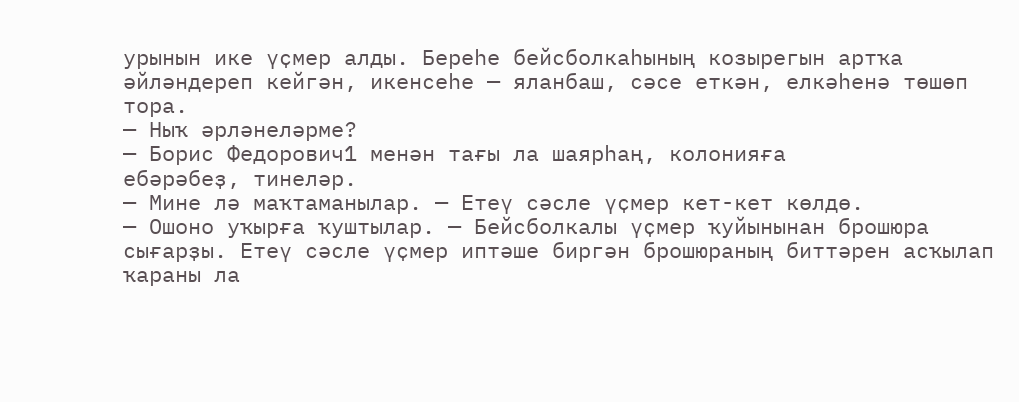урынын ике үҫмер алды. Береһе бейсболкаһының козырегын артҡа әйләндереп кейгән, икенсеһе — яланбаш, сәсе еткән, елкәһенә төшөп тора.
— Ныҡ әрләнеләрме?
— Борис Федорович1 менән тағы ла шаярһаң, колонияға
ебәрәбеҙ, тинеләр.
— Мине лә маҡтаманылар. — Етеү сәсле үҫмер кет-кет көлдө.
— Ошоно уҡырға ҡуштылар. — Бейсболкалы үҫмер ҡуйынынан брошюра сығарҙы. Етеү сәсле үҫмер иптәше биргән брошюраның биттәрен асҡылап ҡараны ла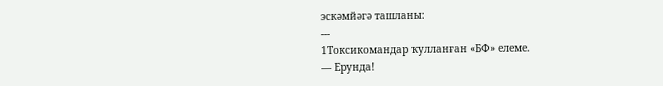эскәмйәгә ташланы:
---
1Токсикомандар ҡулланған «БФ» елеме.
— Ерунда!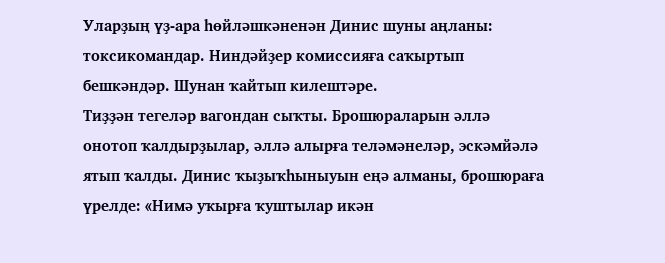Уларҙың үҙ-ара һөйләшкәненән Динис шуны аңланы: токсикомандар. Ниндәйҙер комиссияға саҡыртып бешкәндәр. Шунан ҡайтып килештәре.
Тиҙҙән тегеләр вагондан сыҡты. Брошюраларын әллә онотоп ҡалдырҙылар, әллә алырға теләмәнеләр, эскәмйәлә ятып ҡалды. Динис ҡыҙыҡһыныуын еңә алманы, брошюраға үрелде: «Нимә уҡырға ҡуштылар икән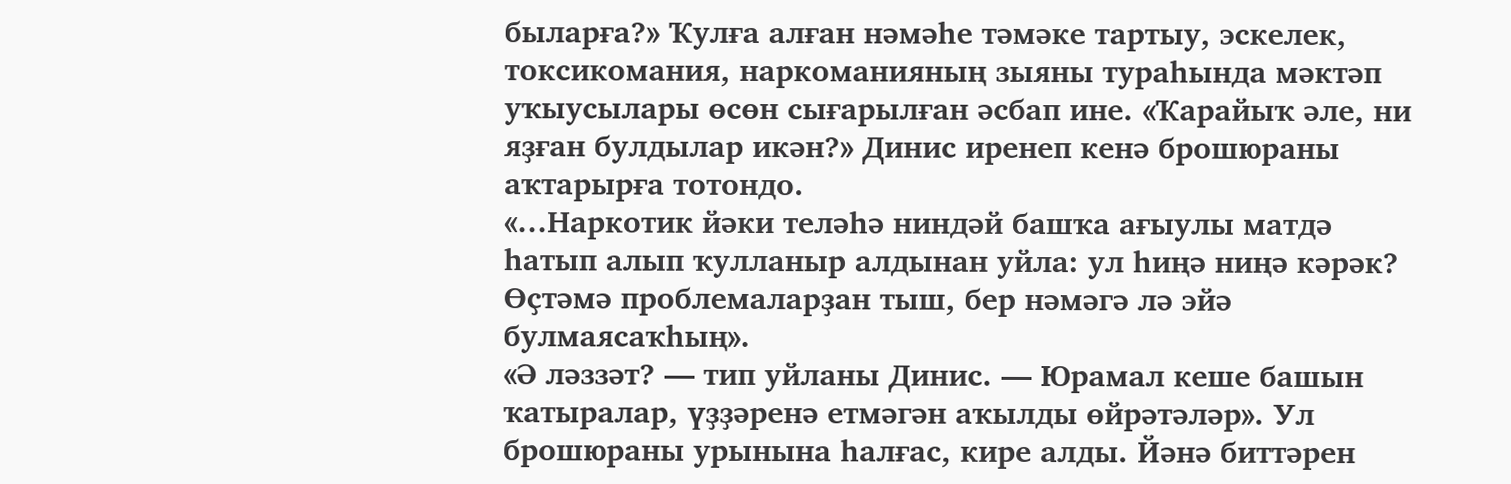быларға?» Ҡулға алған нәмәһе тәмәке тартыу, эскелек, токсикомания, наркоманияның зыяны тураһында мәктәп уҡыусылары өсөн сығарылған әсбап ине. «Ҡарайыҡ әле, ни яҙған булдылар икән?» Динис иренеп кенә брошюраны аҡтарырға тотондо.
«…Наркотик йәки теләһә ниндәй башҡа ағыулы матдә һатып алып ҡулланыр алдынан уйла: ул һиңә ниңә кәрәк? Өҫтәмә проблемаларҙан тыш, бер нәмәгә лә эйә булмаясаҡһың».
«Ә ләззәт? — тип уйланы Динис. — Юрамал кеше башын ҡатыралар, үҙҙәренә етмәгән аҡылды өйрәтәләр». Ул брошюраны урынына һалғас, кире алды. Йәнә биттәрен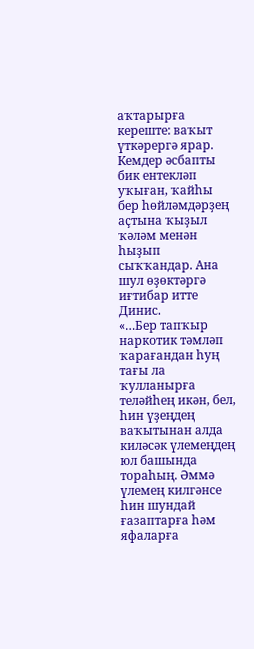аҡтарырға кереште: ваҡыт үткәрергә ярар. Кемдер әсбапты бик ентекләп уҡыған, ҡайһы бер һөйләмдәрҙең аҫтына ҡыҙыл ҡәләм менән һыҙып сыҡҡандар. Ана шул өҙөктәргә иғтибар итте Динис.
«…Бер тапҡыр наркотик тәмләп ҡарағандан һуң тағы ла ҡулланырға теләйһең икән, бел, һин үҙеңдең ваҡытынан алда киләсәк үлемеңдең юл башында тораһың. Әммә үлемең килгәнсе һин шундай ғазаптарға һәм яфаларға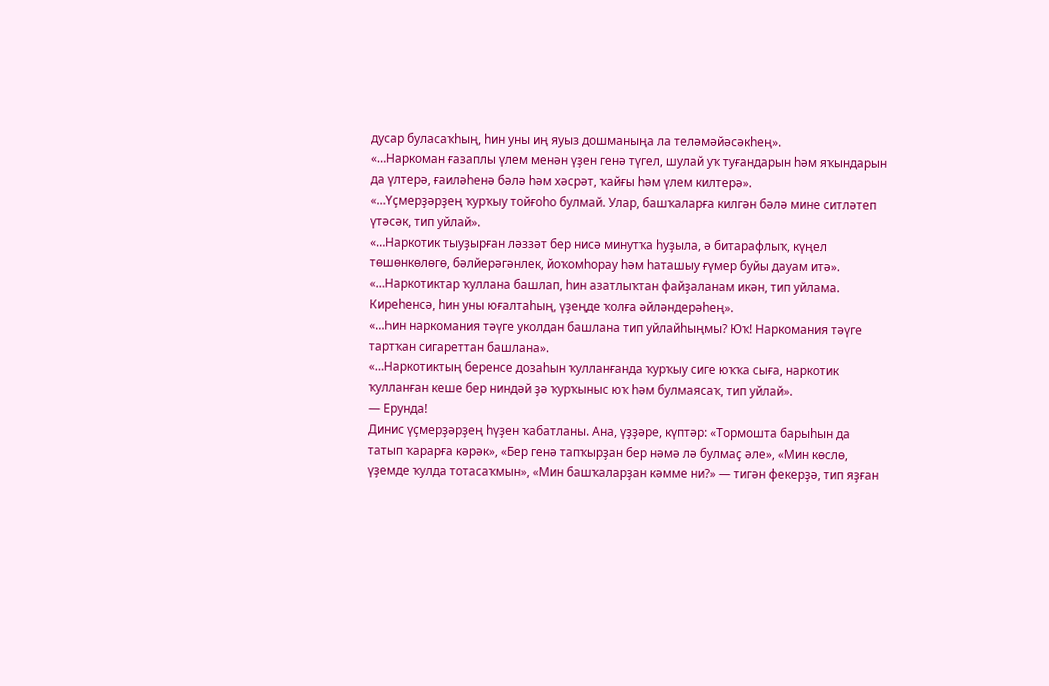дусар буласаҡһың, һин уны иң яуыз дошманыңа ла теләмәйәсәкһең».
«…Наркоман ғазаплы үлем менән үҙен генә түгел, шулай уҡ туғандарын һәм яҡындарын да үлтерә, ғаиләһенә бәлә һәм хәсрәт, ҡайғы һәм үлем килтерә».
«…Үҫмерҙәрҙең ҡурҡыу тойғоһо булмай. Улар, башҡаларға килгән бәлә мине ситләтеп үтәсәк, тип уйлай».
«…Наркотик тыуҙырған ләззәт бер нисә минутҡа һуҙыла, ә битарафлыҡ, күңел төшөнкөлөгө, бәлйерәгәнлек, йоҡомһорау һәм һаташыу ғүмер буйы дауам итә».
«…Наркотиктар ҡуллана башлап, һин азатлыҡтан файҙаланам икән, тип уйлама. Киреһенсә, һин уны юғалтаһың, үҙеңде ҡолға әйләндерәһең».
«…Һин наркомания тәүге уколдан башлана тип уйлайһыңмы? Юҡ! Наркомания тәүге тартҡан сигареттан башлана».
«…Наркотиктың беренсе дозаһын ҡулланғанда ҡурҡыу сиге юҡҡа сыға, наркотик ҡулланған кеше бер ниндәй ҙә ҡурҡыныс юҡ һәм булмаясаҡ, тип уйлай».
— Ерунда!
Динис үҫмерҙәрҙең һүҙен ҡабатланы. Ана, үҙҙәре, күптәр: «Тормошта барыһын да татып ҡарарға кәрәк», «Бер генә тапҡырҙан бер нәмә лә булмаҫ әле», «Мин көслө, үҙемде ҡулда тотасаҡмын», «Мин башҡаларҙан кәмме ни?» — тигән фекерҙә, тип яҙған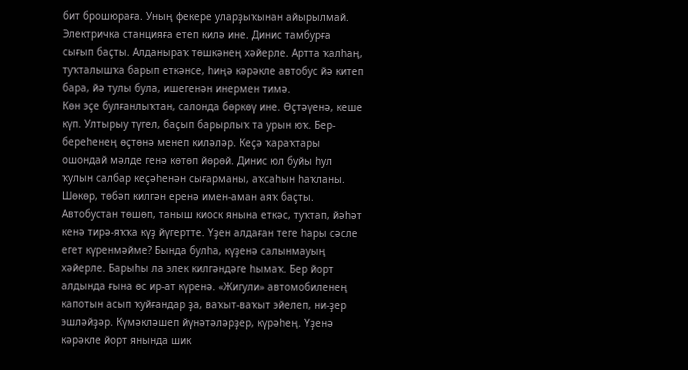бит брошюраға. Уның фекере уларҙыҡынан айырылмай.
Электричка станцияға етеп килә ине. Динис тамбурға сығып баҫты. Алданыраҡ төшкәнең хәйерле. Артта ҡалһаң, туҡталышҡа барып еткәнсе, һиңә кәрәкле автобус йә китеп бара, йә тулы була, ишегенән инермен тимә.
Көн эҫе булғанлыҡтан, салонда бөркөү ине. Өҫтәүенә, кеше күп. Ултырыу түгел, баҫып барырлыҡ та урын юҡ. Бер-береһенең өҫтөнә менеп киләләр. Кеҫә ҡараҡтары ошондай мәлде генә көтөп йөрөй. Динис юл буйы һул ҡулын салбар кеҫәһенән сығарманы, аҡсаһын һаҡланы. Шөкөр, төбәп килгән еренә имен-аман аяҡ баҫты.
Автобустан төшөп, таныш киоск янына еткәс, туҡтап, йәһәт кенә тирә-яҡҡа күҙ йүгертте. Үҙен алдаған теге һары сәсле егет күренмәйме? Бында булһа, күҙенә салынмауың хәйерле. Барыһы ла элек килгәндәге һымаҡ. Бер йорт алдында ғына өс ир-ат күренә. «Жигули» автомобиленең капотын асып ҡуйғандар ҙа, ваҡыт-ваҡыт эйелеп, ни-ҙер эшләйҙәр. Күмәкләшеп йүнәтәләрҙер, күрәһең. Үҙенә кәрәкле йорт янында шик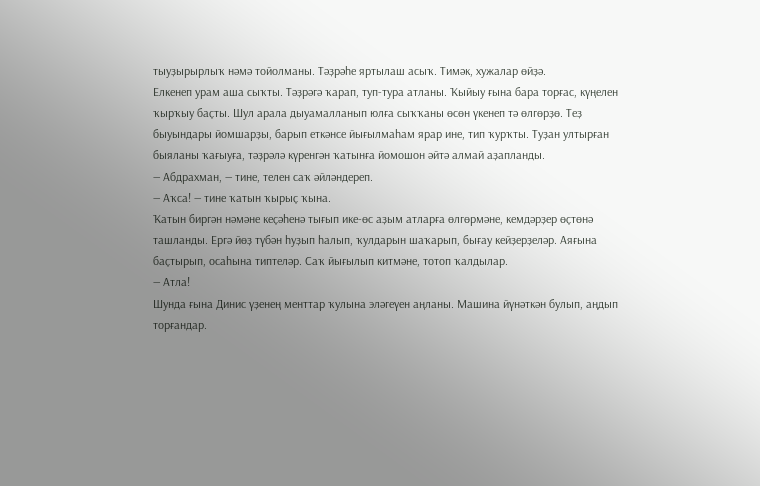тыуҙырырлыҡ нәмә тойолманы. Тәҙрәһе яртылаш асыҡ. Тимәк, хужалар өйҙә.
Елкенеп урам аша сыҡты. Тәҙрәгә ҡарап, туп-тура атланы. Ҡыйыу ғына бара торғас, күңелен ҡырҡыу баҫты. Шул арала дыуамалланып юлға сыҡҡаны өсөн үкенеп тә өлгөрҙө. Теҙ быуындары йомшарҙы, барып еткәнсе йығылмаһам ярар ине, тип ҡурҡты. Туҙан ултырған быяланы ҡағыуға, тәҙрәлә күренгән ҡатынға йомошон әйтә алмай аҙапланды.
— Абдрахман, — тине, телен саҡ әйләндереп.
— Аҡса! — тине ҡатын ҡырыҫ ҡына.
Ҡатын биргән нәмәне кеҫәһенә тығып ике-өс аҙым атларға өлгөрмәне, кемдәрҙер өҫтөнә ташланды. Ергә йөҙ түбән һуҙып һалып, ҡулдарын шаҡарып, бығау кейҙерҙеләр. Аяғына баҫтырып, осаһына типтеләр. Саҡ йығылып китмәне, тотоп ҡалдылар.
— Атла!
Шунда ғына Динис үҙенең менттар ҡулына эләгеүен аңланы. Машина йүнәткән булып, аңдып торғандар.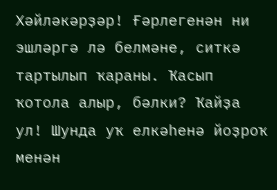Хәйләкәрҙәр! Ғәрлегенән ни эшләргә лә белмәне, ситкә тартылып ҡараны. Ҡасып ҡотола алыр, бәлки? Ҡайҙа ул! Шунда уҡ елкәһенә йоҙроҡ менән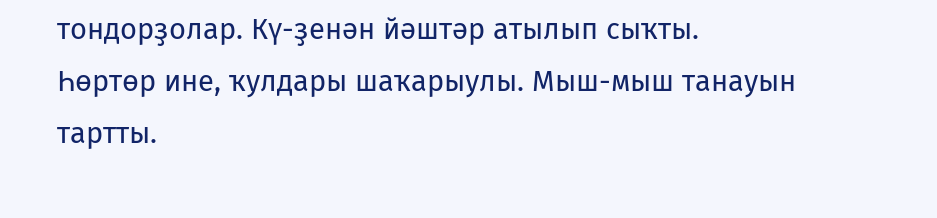тондорҙолар. Кү-ҙенән йәштәр атылып сыҡты. Һөртөр ине, ҡулдары шаҡарыулы. Мыш-мыш танауын тартты.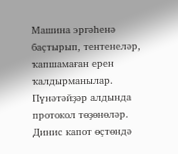Машина эргәһенә баҫтырып, тентенеләр, ҡапшамаған ерен ҡалдырманылар. Пүнәтәйҙәр алдында протокол төҙөнөләр. Динис капот өҫтөндә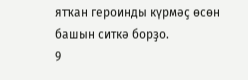ятҡан героинды күрмәҫ өсөн башын ситкә борҙо.
9